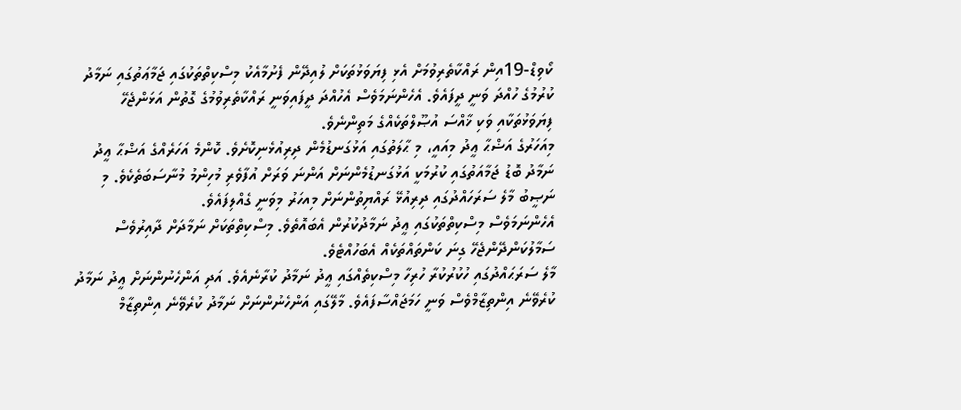ކޯވިޑް-19އިން ރައްކާތެރިވުމަށް އެޅި ފިޔަވަޅުތަކަށް ލުއިދޭން ފެށުމާއެކު މިސްކިތްތަކުގައި ޖަމާޢަތުގައި ނަމާދު ކުރުމުގެ ހުއްދަ ވަނީ ދީފައެވެ. އެހެންނަމަވެސް އެހުއްދަ ދީފައިވަނީ ރައްކާތެރިވުމުގެ ގޮތުން އަޅަންޖެހޭ ފިޔަވަޅުތަކާއި ވަކި ޚާއްސަ އުޞޫލްތަކެއްގެ މަތިންނެވެ.
މިއަހަރުގެ އަޟްޙާ ޢީދު މިއައީ، މި ޙާލަތުގައި އަޅުގަނޑުމެން ދިރިއުޅެނިކޮށެވެ. ކޮންމެ އަހަރެއްގެ އަޟްޙާ ޢީދު ނަމާދު ބޮޑު ޖަމާއަތުގައި ކުރުމަކީ އަޅުގަނޑުމެންނަށް އަންނަ ވަރަށް އުފާވެރި މުހިންމު މުނާސަބަތެކެވެ. މި ނަޞީބު މާލެ ސަރަހައްދުގައި ދިރިއުޅޭ ރައްޔިތުންނަށް މިއހަރު މިވަނީ ގެއްލިފައެވެ.
އެހެންނަމަވެސް މިސްކިތްތަކުގައި ޢީދު ނަމާދުކުރުން އެބައޮތެވެ. މިސްކިތްތަކަށް ނަމާދަށް ދާއިރުވެސް ސަމާލުކަންދޭންޖެހޭ ގިނަ ކަންތައްތަކެއް އެބަހުއްޓެވެ.
މާލެ ސަރަޙައްދުގައި ހުކުރުކުރާ ހުރިހާ މިސްކިތެއްގައި ޢީދު ނަމާދު ކުރާނެއެވެ. އަދި އަންހެނުންނަށް ޢީދު ނަމާދު ކުރެވޭނެ އިންތިޒާމްވެސް ވަނީ ހަމަޖައްސާފައެވެ. މާލޭގައި އަންހެނުންނަށް ނަމާދު ކުރެވޭނެ އިންތިޒާމް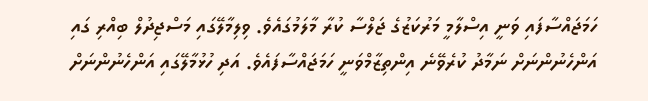ހަމަޖައްސާފައި ވަނީ އިސްލާމީ މަރުކަޒުގެ ޖަލްސާ ކުރާ މާލަމުގައެވެ. ވިލިމާލޭގައި މަސްޖިދުލް ބިއްރި ގައި އަންހެނުންނަށް ނަމާދު ކުރެވޭނެ އިންތިޒާމްވަނީ ހަމަޖައްސާފައެވެ. އަދި ހުޅުމާލޭގައި އަންހެނުންނަށް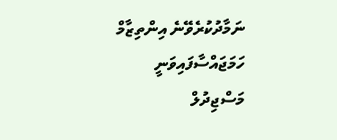ނަމާދުކުރެވޭނެ އިންތިޒާމް ހަމަޖައްސާފައިވަނީ މަސްޖިދުލް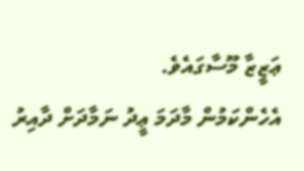ޢަޒީޒާ މޫސާގައެވެ.
އެހެންކަމުން މާދަމަ ޢީދު ނަމާދަށް ދާއިރު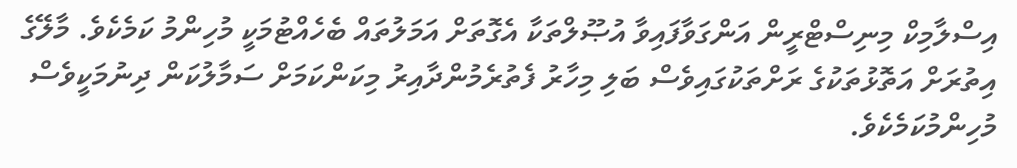އިސްލާމިކް މިނިސްޓްރީން އަންގަވާފައިވާ އުޞޫލްތަކާ އެގޮތަށް އަމަލުތައް ބެހެއްޓުމަކީ މުހިންމު ކަމެކެވެ. މާލޭގެ އިތުރަށް އަތޮޅުތަކުގެ ރަށްތަކުގައިވެސް ބަލި މިހާރު ފެތުރެމުންދާއިރު މިކަންކަމަށް ސަމާލުކަން ދިނުމަކީވެސް މުހިންމުކަމެކެވެ.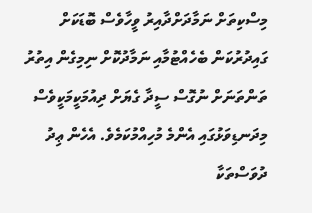މިސްކިތަށް ނަމާދަށްދާއިރު ވީހާވެސް ބޮޑަކަށް ގައިދުރުކަން ބެހެއްޓުމާއި ނަމާދުކޮށް ނިމިގެން އިތުރު ތަންތަނަށް ނުގޮސް ސީދާ ގެޔަށް ދިއުމަކީމަކީވެސް މިދަނޑިވަޅުގައި އެންމެ މުހިއްމުކަމެވެ. އެހެން ޢިދު ދުވަސްތަކާ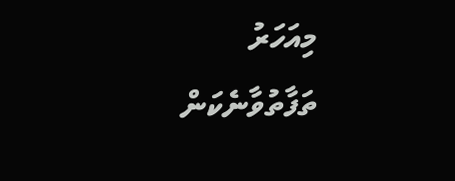މިއަހަރު ތަފާތުވާނެކަން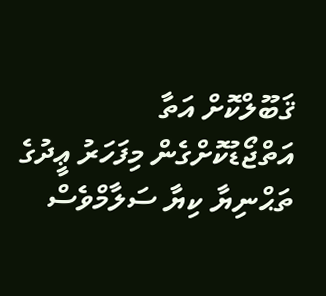ޤަބޫލްކޮށް އަތާ އަތްޖޯޑުކޮށްގެން މިފަހަރު ޢީދުގެ ތަޙްނިޔާ ކިޔާ ސަލާމްވެސް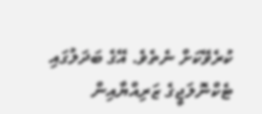ކުރެވޭކަށް ނެތެވެ. އޭގެ ބަދަލުގައި ޓެކްނޮލަޖީގެ ޒަރިއްޔާއިން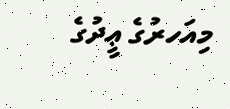މިއަހރުގެ ޢީދުގެ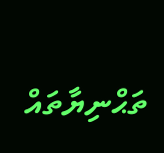ތަޙްނިޔާތައް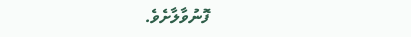ފޮނުވާލާށެވެ.